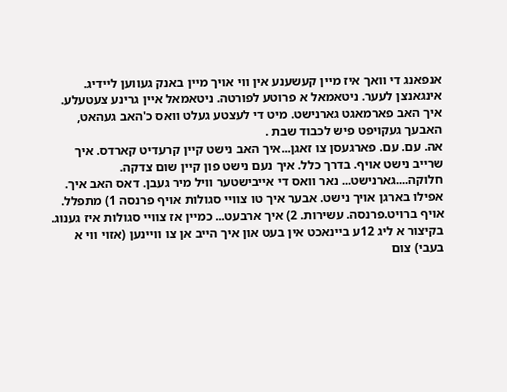אנפאנג די וואך איז מיין קעשענע אין ווי אויך מיין באנק געווען ליידיג. אינגאנצן לעער. ניטאמאל א פרוטע לפורטה. ניטאמאל איין גרינע צעטעלע. איך האב פארמאגט גארנישט. מיט די לעצטע געלט וואס כ'האב געהאט, האבעך געקויפט פיש לכבוד שבת .
אה. עם. עם. פארגעסן צו זאגן...איך האב נישט קיין קרעדיט קארדס. איך שרייב נישט אויף. בדרך כלל. איך נעם נישט פון קיין שום צדקה. חלוקה....גארנישט... נאר וואס די אייבישטער וויל מיר געבן. דאס האב איך. אפילו בארגן אויך נישט. אבער איך טו צוויי סגולות אויף פרנסה 1) מתפלל. אויף ברויט.פרנסה. עשירות. 2) איך ארבעט... כמיין אז צוויי סגולות איז גענוג.
בקיצור א ליג 12ע ביינאכט אין בעט און איך הייב אן צו וויינען (אזוי ווי א בעבי) צום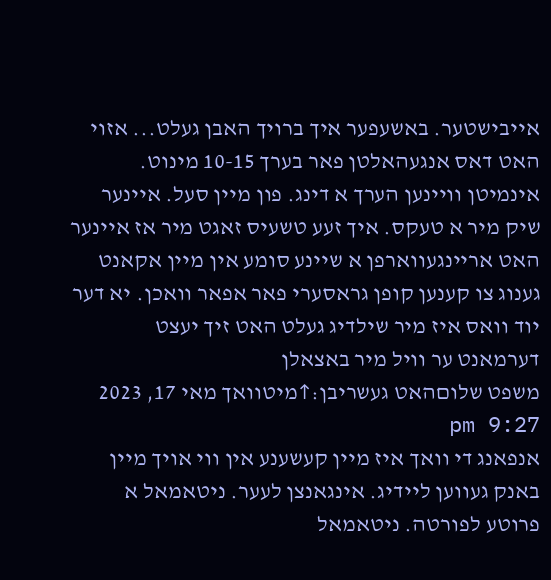אייבישטער. באשעפער איך ברויך האבן געלט... אזוי האט דאס אנגעהאלטן פאר בערך 10-15 מינוט. אינמיטן וויינען הערך א דינג. פון מיין סעל. איינער שיק מיר א טעקס. איך זעע טשעיס זאגט מיר אז איינער האט אריינגעווארפן א שיינע סומע אין מיין אקאנט גענוג צו קענען קופן גראסערי פאר אפאר וואכן. יא דער יוד וואס איז מיר שילדיג געלט האט זיך יעצט דערמאנט ער וויל מיר באצאלן
משפט שלוםהאט געשריבן:↑מיטוואך מאי 17, 2023 9:27 pm
אנפאנג די וואך איז מיין קעשענע אין ווי אויך מיין באנק געווען ליידיג. אינגאנצן לעער. ניטאמאל א פרוטע לפורטה. ניטאמאל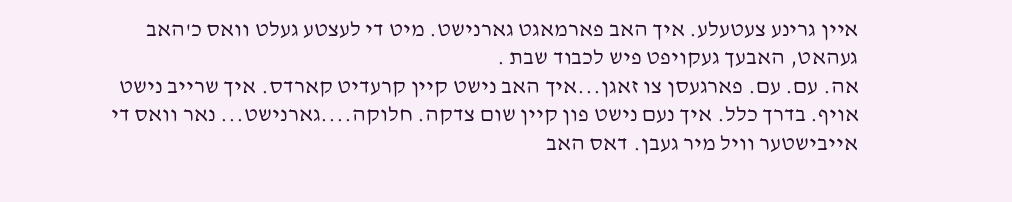איין גרינע צעטעלע. איך האב פארמאגט גארנישט. מיט די לעצטע געלט וואס כ'האב געהאט, האבעך געקויפט פיש לכבוד שבת .
אה. עם. עם. פארגעסן צו זאגן...איך האב נישט קיין קרעדיט קארדס. איך שרייב נישט אויף. בדרך כלל. איך נעם נישט פון קיין שום צדקה. חלוקה....גארנישט... נאר וואס די אייבישטער וויל מיר געבן. דאס האב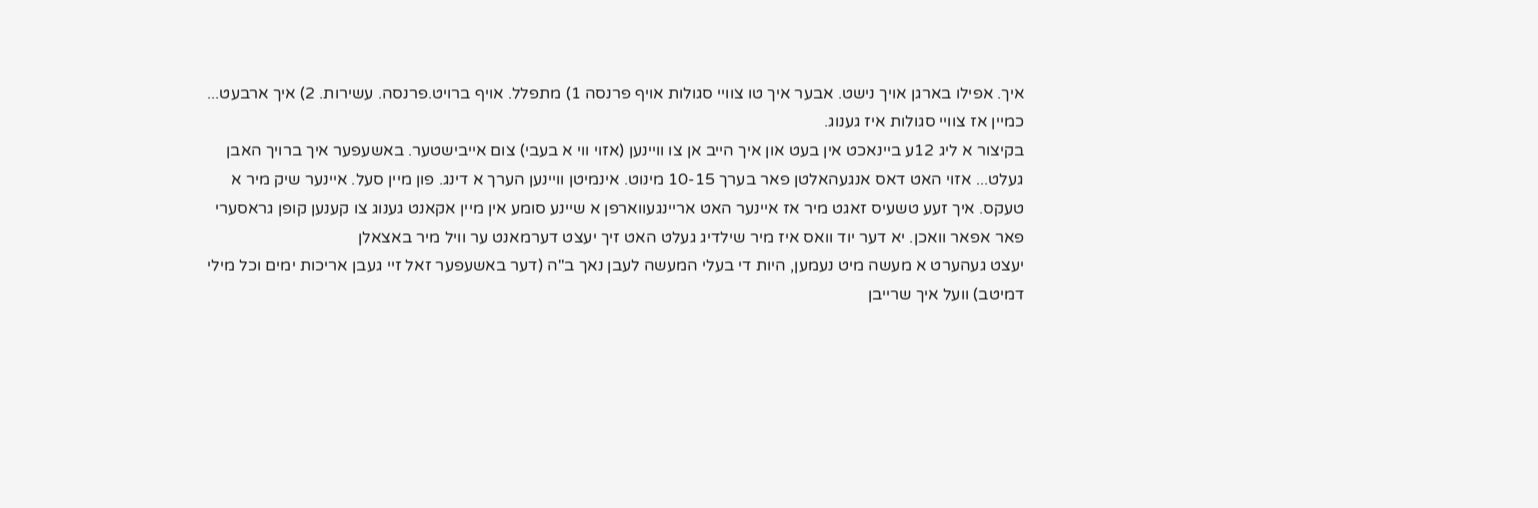איך. אפילו בארגן אויך נישט. אבער איך טו צוויי סגולות אויף פרנסה 1) מתפלל. אויף ברויט.פרנסה. עשירות. 2) איך ארבעט... כמיין אז צוויי סגולות איז גענוג.
בקיצור א ליג 12ע ביינאכט אין בעט און איך הייב אן צו וויינען (אזוי ווי א בעבי) צום אייבישטער. באשעפער איך ברויך האבן געלט... אזוי האט דאס אנגעהאלטן פאר בערך 10-15 מינוט. אינמיטן וויינען הערך א דינג. פון מיין סעל. איינער שיק מיר א טעקס. איך זעע טשעיס זאגט מיר אז איינער האט אריינגעווארפן א שיינע סומע אין מיין אקאנט גענוג צו קענען קופן גראסערי פאר אפאר וואכן. יא דער יוד וואס איז מיר שילדיג געלט האט זיך יעצט דערמאנט ער וויל מיר באצאלן
יעצט געהערט א מעשה מיט נעמען, היות די בעלי המעשה לעבן נאך ב"ה (דער באשעפער זאל זיי געבן אריכות ימים וכל מילי דמיטב) וועל איך שרייבן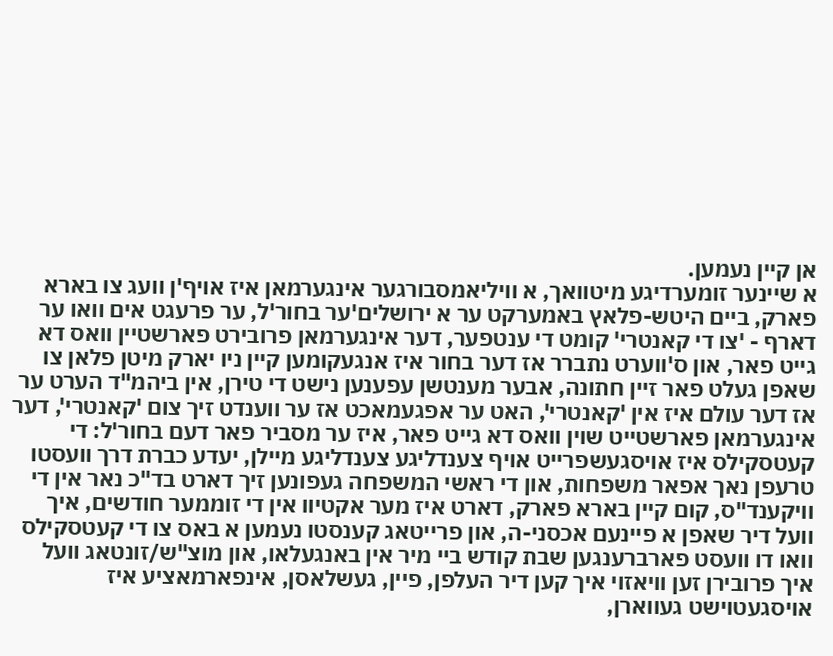אן קיין נעמען.
א שיינער זומערדיגע מיטוואך, א וויליאמסבורגער אינגערמאן איז אויף'ן וועג צו בארא פארק, ביים היטש-פלאץ באמערקט ער א ירושלים'ער בחור'ל, ער פרעגט אים וואו ער דארף - 'צו די קאנטרי' קומט די ענטפער, דער אינגערמאן פרובירט פארשטיין וואס דא גייט פאר, און ס'ווערט נתברר אז דער בחור איז אנגעקומען קיין ניו יארק מיטן פלאן צו שאפן געלט פאר זיין חתונה, אבער מענטשן עפענען נישט די טירן, אין ביהמ"ד הערט ער אז דער עולם איז אין 'קאנטרי', האט ער אפגעמאכט אז ער ווענדט זיך צום 'קאנטרי', דער אינגערמאן פארשטייט שוין וואס דא גייט פאר, איז ער מסביר פאר דעם בחור'ל: די קעטסקילס איז אויסגעשפרייט אויף צענדליגע צענדליגע מיילן, יעדע כברת דרך וועסטו טרעפן נאך אפאר משפחות, און די ראשי המשפחה געפונען זיך דארט בד"כ נאר אין די וויקענד"ס, קום קיין בארא פארק, דארט איז מער אקטיוו אין די זוממער חודשים, איך וועל דיר שאפן א פיינעם אכסני-ה, און פרייטאג קענסטו נעמען א באס צו די קעטסקילס וואו דו וועסט פארברענגען שבת קודש ביי מיר אין באנגעלאו, און מוצ"ש/זונטאג וועל איך פרובירן זען וויאזוי איך קען דיר העלפן, פיין, געשלאסן, אינפארמאציע איז אויסגעטוישט געווארן,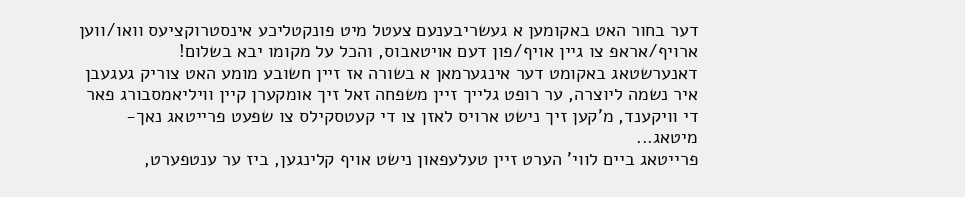דער בחור האט באקומען א געשריבענעם צעטל מיט פונקטליכע אינסטרוקציעס וואו/ווען ארויף/אראפ צו גיין אויף/פון דעם אויטאבוס, והכל על מקומו יבא בשלום!
דאנערשטאג באקומט דער אינגערמאן א בשורה אז זיין חשובע מומע האט צוריק געגעבן איר נשמה ליוצרה, ער רופט גלייך זיין משפחה זאל זיך אומקערן קיין וויליאמסבורג פאר די וויקענד, מ'קען זיך נישט ארויס לאזן צו די קעטסקילס צו שפעט פרייטאג נאך-מיטאג...
פרייטאג ביים לווי' הערט זיין טעלעפאון נישט אויף קלינגען, ביז ער ענטפערט,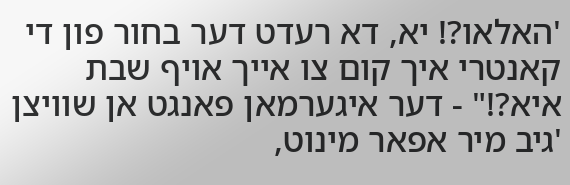'האלאו?! יא, דא רעדט דער בחור פון די קאנטרי איך קום צו אייך אויף שבת איא?!" - דער איגערמאן פאנגט אן שוויצן 'גיב מיר אפאר מינוט,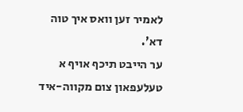לאמיר זען וואס איך טוה דא'.
ער הייבט תיכף אויף א טעלעפאון צום מקווה-איד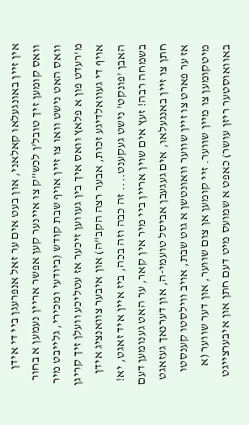אין זיין באונגעלאו קאלאני, און בעט אים ער זאל אנפרעגן ביי די אידן וואס קומען זיך טובל'ן לכש"ק צו איינער קען אפשר אריין נעמען א בחור וואס האט נישט וואו צו זיין אויף שבת קודש (ביודעי ומכירי, גלייבט מיר מ'רעדט פון א פלאץ וואס איך בין געווען זיכער אז עטליכע וועלן זיך קריגן אויף די געוואלדיגע זכות, אבער רצה הקב"ה) און איבער צוואנציג אידן האבן 'פונקט' נישט געקענט.... זה כבה וזה בכה, ביז איין איד זאגט, יא! בשמחה רבה! זעץ אים שוין אריין ביי מיר אין קאר, ער האט גענומען דעם חתן צו זיין באנגעלאו, אים געגעבן אביסל טועמי-ה, און דערנאך געזאגט אז ער פארט צו זיין שווער וואונטשן א גוט שבת, אויב ווילסטו קענסטו מיטקומען צו מיין שווער. זיי קומען אן צום שווער, און דער שווער (א באוואוסטער ריזן עושר) כאפט א שמועס מיט דעם חתן און איבערצייגט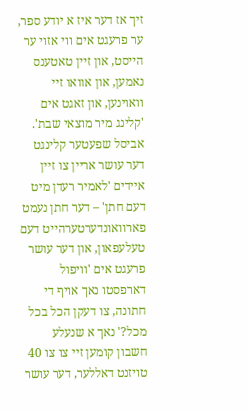זיך אז דער איז א יודע ספר, ער פרעגט אים ווי אזוי ער הייסט, און זיין טאטענס נאמען, און אוואו זיי וואוינען, און זאגט אים 'קלינג מיר מוצאי שבת'.
אביסל שפעטער קלינגט דער עושר אריין צו זיין איידים 'לאמיר רעדן מיט דעם חתן' – דער חתן נעמט פארוואונדערטערהייט דעם טעלעפאון, און דער עושר פרעגט אים 'וויפול דארפסטו נאך אויף די חתונה, צו דעקן הכל בכל מכל?' נאך א שנעלע חשבון קומען זיי צו צו 40 טויזנט דאללער, דער עושר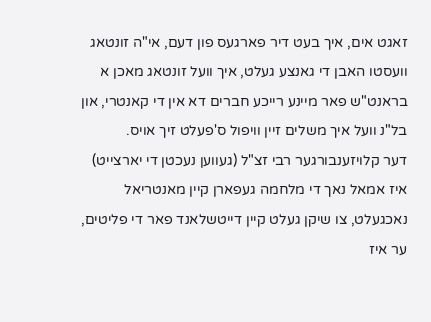זאגט אים, איך בעט דיר פארגעס פון דעם, אי"ה זונטאג וועסטו האבן די גאנצע געלט, איך וועל זונטאג מאכן א בראנט"ש פאר מיינע רייכע חברים דא אין די קאנטרי, און בל"נ וועל איך משלים זיין וויפול ס'פעלט זיך אויס.
דער קלויזענבורגער רבי זצ"ל (געווען נעכטן די יארצייט) איז אמאל נאך די מלחמה געפארן קיין מאנטריאל נאכגעלט, צו שיקן געלט קיין דייטשלאנד פאר די פליטים, ער איז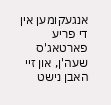אנגעקומען אין די פריע פארטאג'ס שעה'ן, און זיי האבן נישט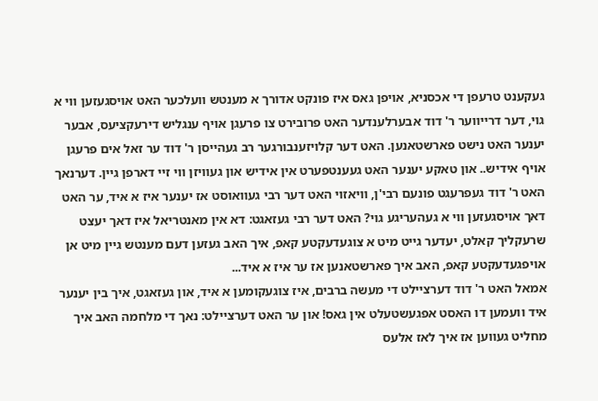געקענט טרעפן די אכסניא, אויפן גאס איז פונקט אדורך א מענטש וועלכער האט אויסגעזען ווי א גוי, דער דרייווער ר' דוד אבערלענדער האט פרובירט צו פרעגן אויף ענגליש דירעקציעס, אבער יענער האט נישט פארשטאנען. האט דער קלויזענבורגער רב געהייסן ר' דוד ער זאל אים פרעגן אויף אידיש.. און טאקע יענער האט געענטפערט אין אידיש און געוויזן ווי זיי דארפן גיין. דערנאך האט ר' דוד געפרעגט פונעם רבי'ן, וויאזוי האט דער רבי געוואוסט אז יענער איז א איד, ער האט דאך אויסגעזען ווי א געהעריגע גוי? האט דער רבי געזאגט: דא אין מאנטריאל איז דאך יעצט שרעקליך קאלט, יעדער גייט מיט א צוגעדעקטע קאפ, איך האב געזען דעם מענטש גיין מיט אן אויפגעדעקטע קאפ, האב איך פארשטאנען אז ער איז א איד...
אמאל האט ר' דוד דערציילט די מעשה ברבים, איז צוגעקומען א איד, און געזאגט, איך בין יענער איד וועמען דו האסט אפגעשטעלט אין גאס! און ער האט דערציילט: נאך די מלחמה האב איך מחליט געווען אז איך לאז אלעס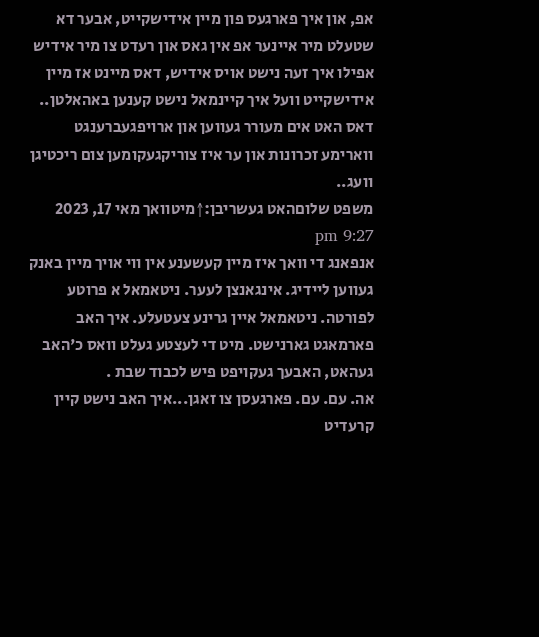אפ, און איך פארגעס פון מיין אידישקייט, אבער דא שטעלט מיר איינער אפ אין גאס און רעדט צו מיר אידיש אפילו איך זעה נישט אויס אידיש, דאס מיינט אז מיין אידישקייט וועל איך קיינמאל נישט קענען באהאלטן.. דאס האט אים מעורר געווען און ארויפגעברענגט ווארימע זכרונות און ער איז צוריקגעקומען צום ריכטיגן וועג..
משפט שלוםהאט געשריבן:↑מיטוואך מאי 17, 2023 9:27 pm
אנפאנג די וואך איז מיין קעשענע אין ווי אויך מיין באנק געווען ליידיג. אינגאנצן לעער. ניטאמאל א פרוטע לפורטה. ניטאמאל איין גרינע צעטעלע. איך האב פארמאגט גארנישט. מיט די לעצטע געלט וואס כ'האב געהאט, האבעך געקויפט פיש לכבוד שבת .
אה. עם. עם. פארגעסן צו זאגן...איך האב נישט קיין קרעדיט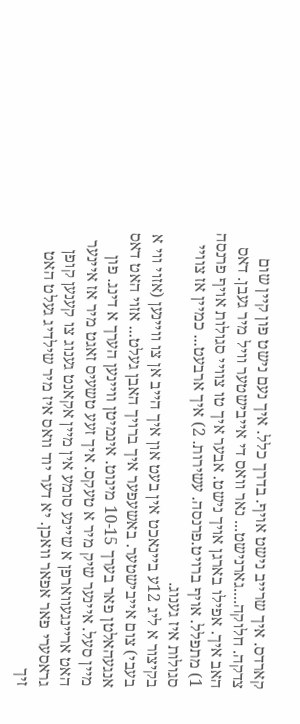קארדס. איך שרייב נישט אויף. בדרך כלל. איך נעם נישט פון קיין שום צדקה. חלוקה....גארנישט... נאר וואס די אייבישטער וויל מיר געבן. דאס האב איך. אפילו בארגן אויך נישט. אבער איך טו צוויי סגולות אויף פרנסה 1) מתפלל. אויף ברויט.פרנסה. עשירות. 2) איך ארבעט... כמיין אז צוויי סגולות איז גענוג.
בקיצור א ליג 12ע ביינאכט אין בעט און איך הייב אן צו וויינען (אזוי ווי א בעבי) צום אייבישטער. באשעפער איך ברויך האבן געלט... אזוי האט דאס אנגעהאלטן פאר בערך 10-15 מינוט. אינמיטן וויינען הערך א דינג. פון מיין סעל. איינער שיק מיר א טעקס. איך זעע טשעיס זאגט מיר אז איינער האט אריינגעווארפן א שיינע סומע אין מיין אקאנט גענוג צו קענען קופן גראסערי פאר אפאר וואכן. יא דער יוד וואס איז מיר שילדיג געלט האט זיך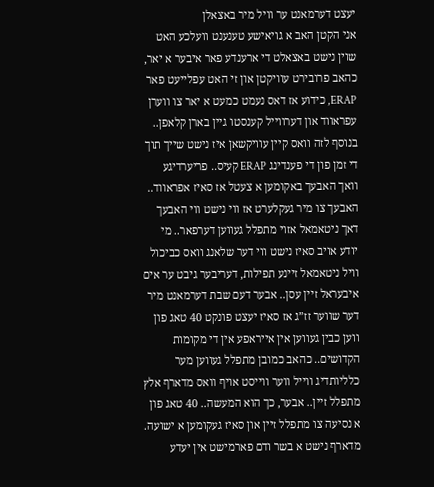יעצט דערמאנט ער וויל מיר באצאלן
אני הקטן האב א גויאישע טענענט וועלכע האט שוין נישט באצאלט די ארענדע פאר איבער א יאר, כהאב פרובירט עוויקטן און זי האט עפלייעט פאר ERAP, כידוע אז דאס נעמט כמעט א יאר צו ווערן עפראווד און דערווייל קענסטו גיין בארן קלאפן.. בנוסף לזה וואס קיין עוויקשאן איז נישט שייך תוך די זמן פון די פענדינג ERAP קעיס.. פריערדיגע וואך האבעך באקומען א צעטל אז סאיז אפראווד..
האבעך צו מיר געקלערט אז ווי נישט ווי האבעך דאך ניטאמאל אזוי מתפלל געווען דערפאר.. מי יודע אויב סאיז נישט ווי דער שלאנג וואס כביכול וויל ניטאמאל זיינע תפילות, דעריבער גיבט ער אים איבעראל זיין עסן.. אבער דעם שבת דערמאנט מיר דער שווער זז”ג אז סאיז יעצט פונקט 40 טאג פון ווען כבין געווען אין אייראפע אין די מקומות הקדושים.. כהאב כמובן מתפלל געווען מער כלליותדיג ווייל ווער ווייסט אויף וואס מדארף אלץ מתפלל זיין.. אבער, כך הוא המעשה.. 40 טאג פון א נסיעה צו מתפלל זיין און סאיז געקומען א ישועה.
מדארף נישט א בשר ודם פארמישט אין יעדע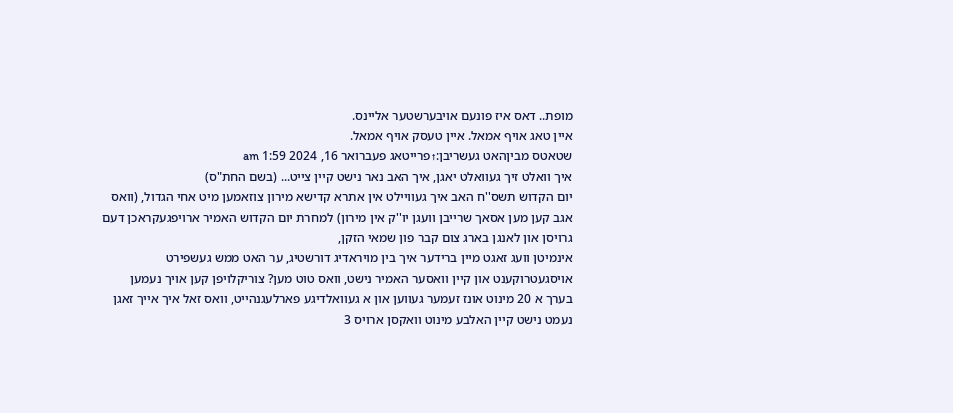מופת.. דאס איז פונעם אויבערשטער אליינס.
איין טאג אויף אמאל. איין טעסק אויף אמאל.
שטאטס מביןהאט געשריבן:↑פרייטאג פעברואר 16, 2024 1:59 am
איך וואלט זיך געוואלט יאגן, איך האב נאר נישט קיין צייט... (בשם החת"ס)
יום הקדוש תשס''ח האב איך געוויילט אין אתרא קדישא מירון צוזאמען מיט אחי הגדול, (וואס אגב קען מען אסאך שרייבן וועגן יו''ק אין מירון) למחרת יום הקדוש האמיר ארויפגעקראכן דעם גרויסן און לאנגן בארג צום קבר פון שמאי הזקן,
אינמיטן וועג זאגט מיין ברידער איך בין מויראדיג דורשטיג, ער האט ממש געשפירט אויסגעטרוקענט און קיין וואסער האמיר נישט, וואס טוט מען? צוריקלויפן קען אויך נעמען בערך א 20 מינוט אונז זעמער געווען און א געוואלדיגע פארלעגנהייט, וואס זאל איך אייך זאגן נעמט נישט קיין האלבע מינוט וואקסן ארויס 3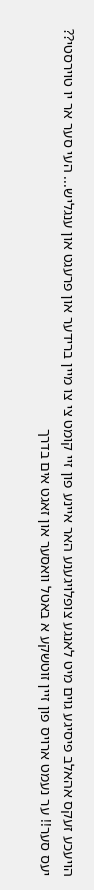הויעכע זעקס אהאלב פיסיגע גוים מיט לאנגע צופלויגענע האר איינע פון זיי קומט צי צו מיין ברידער און פרעגט און ענגליש... העי סער אר יו טוירסטי?? יעס סער!! ער נעמט ארויס פון זיין זוטשקע א באטל וואסער און זאגט אים בדרך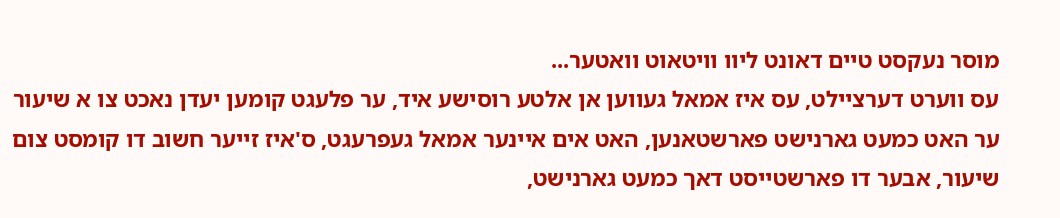מוסר נעקסט טיים דאונט ליוו וויטאוט וואטער...
עס ווערט דערציילט, עס איז אמאל געווען אן אלטע רוסישע איד, ער פלעגט קומען יעדן נאכט צו א שיעור ער האט כמעט גארנישט פארשטאנען, האט אים איינער אמאל געפרעגט, ס'איז זייער חשוב דו קומסט צום שיעור, אבער דו פארשטייסט דאך כמעט גארנישט,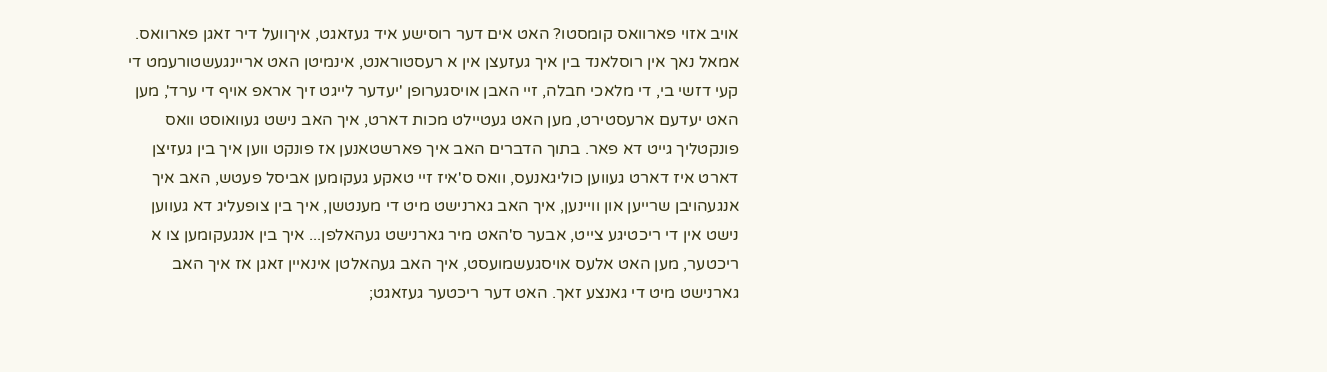אויב אזוי פארוואס קומסטו? האט אים דער רוסישע איד געזאגט, איךוועל דיר זאגן פארוואס. אמאל נאך אין רוסלאנד בין איך געזעצן אין א רעסטוראנט, אינמיטן האט אריינגעשטורעמט די קעי דזשי בי, די מלאכי חבלה, זיי האבן אויסגערופן 'יעדער לייגט זיך אראפ אויף די ערד', מען האט יעדעם ארעסטירט, מען האט געטיילט מכות דארט, איך האב נישט געוואוסט וואס פונקטליך גייט דא פאר. בתוך הדברים האב איך פארשטאנען אז פונקט ווען איך בין געזיצן דארט איז דארט געווען כוליגאנעס, וואס ס'איז זיי טאקע געקומען אביסל פעטש, האב איך אנגעהויבן שרייען און וויינען, איך האב גארנישט מיט די מענטשן, איך בין צופעליג דא געווען נישט אין די ריכטיגע צייט, אבער ס'האט מיר גארנישט געהאלפן... איך בין אנגעקומען צו א ריכטער, מען האט אלעס אויסגעשמועסט, איך האב געהאלטן אינאיין זאגן אז איך האב גארנישט מיט די גאנצע זאך. האט דער ריכטער געזאגט;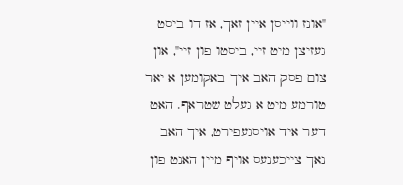"אונז ווייסן איין זאך, אז דו ביסט געזיצן מיט זיי, ביסטו פון זיי", און צום פסק האב איך באקומען א יאר טורמע מיט א געלט שטראף. האט דער איד אויסגעפירט, איך האב נאך צייכענעס אויף מיין האנט פון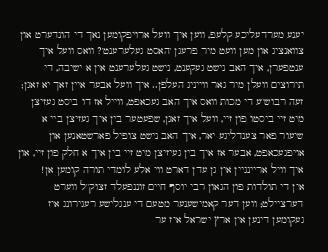יענע מערדעליכע קלעפ, ווען איך וועל ארויפקומען נאך די הונדערט און צוואנציג און מען וועט מיר פרעגן 'האסט געלערענט'? וואס וועל איך ענטפערן, איך האב נישט געקענט, נישט געלערענט אין א ישיבה, די תירוצים וועלן מיר גאר ווייניג העלפן.. איך וועל אבער איין זאך יא זאגן; זעה רבוש"ע די מכות וואס איך האב געכאפט, ווייל אז דו ביסט געזיצן מיט זיי ביסטו פון זיי, וועל איך זאגן, שפעטער בין איך געזיצן ביי א שיעור פאר צענדליגע יאר, איך האב נישט צופיל פארשטאנען און אויפגעכאפט, אבער אז איך בין געיזיצן מיט זיי בין איך א חלק פון זיי, און איך וויל אריינגיין אין גן עדן דארט ווי אלע לומדי תורה קומען אן!
אין די תולדות פון הגאון רבי יוסף חיים זוננפעלד זצוק"ל ווערט דערציילט; ווען דער קאמישענער מטעם די ענגלישע רעגירונג איז געקומען דינען אין ארץ ישראל איז ער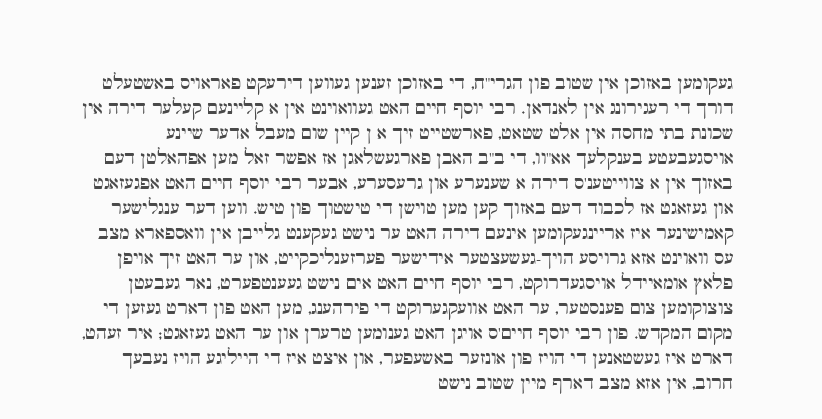געקומען באזוכן אין שטוב פון הגרי"ח, די באזוכן זענען געווען דירעקט פאראויס באשטעלט דורך די רעגירונג אין לאנדאן. רבי יוסף חיים האט געוואוינט אין א קליינעם קעלער דירה אין שכונת בתי מחסה אין אלט שטאט, פארשטייט זיך א ן קיין שום מעבל אדער שיינע אויסגעבעטע בענקלעך אא"וו, די ב"ב האבן פארגעשלאגן אז אפשר זאל מען אפהאלטן דעם באזוך אין א צווייטענ'ס דירה א שענערע און גרעסערע, אבער רבי יוסף חיים האט אפגעזאגט און געזאגט אז לכבוד דעם באזוך קען מען טוישן די טישטוך פון טיש. ווען דער ענגלישער קאמישינער איז אריינגעקומען אינעם דירה האט ער נישט געקענט גלייבן אין וואספארא מצב עס וואוינט אזא גרויסע הויך-געשעצטער אידישער פערזענליכקייט, און ער האט זיך אויפן פלאץ אומאיידל אויסגעדרוקט, רבי יוסף חיים האט אים נישט געענטפערט, נאר געבעטן צוצוקומען צום פענסטער, ער האט אוועקגערוקט די פירהענג, מען האט פון דארט געזען די מקום המקדש. פון רבי יוסף חיים'ס אויגן האט גענומען טרערן און ער האט געזאגט; איר זעהט, דארט איז געשטאנען די הויז פון אונזער באשעפער, און איצט איז די הייליגע הויז נעבעך חרוב, אין אזא מצב דארף מיין שטוב נישט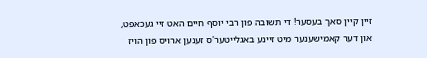זיין קיין סאך בעסער! די תשובה פון רבי יוסף חיים האט זיי געכאפט, און דער קאמישענער מיט זיינע באגלייטער'ס זענען ארויס פון הויז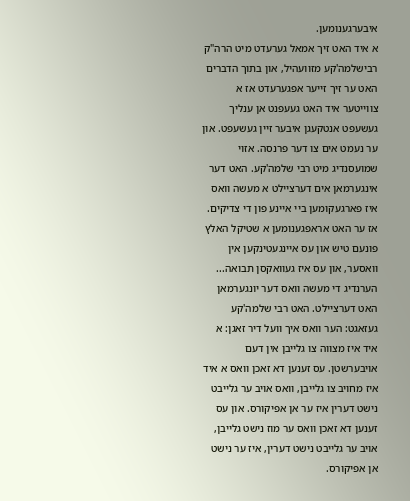איבערגענומען.
א איד האט זיך אמאל גערעדט מיט הרה"ק רבישלמה'קע מזוועהיל, און בתוך הדברים האט ער זיך זייער אפגערעדט אז א צווייטער איד האט געעפנט אן ענליך געשעפט אנטקעגן איבער זיין געשעפט. און ער נעמט אים צו דער פרנסה. אזוי שמועסנדיג מיט רבי שלמה'קע. האט דער אינגערמאן אים דערציילט א מעשה וואס איז פארגעקומען ביי איינע פון די צדיקים. אז ער האט אראפגענומען א שטיקל האלץ פונעם טיש און עס איינגעטינקען אין וואסער, און עס איז געוואקסן תבואה... הערנדיג די מעשה וואס דער יונגערמאן האט דערציילט. האט רבי שלמה'קע געזאגט: הער וואס איך וועל דיר זאגן: א איד איז מצווה צו גלייבן אין דעם אויבערשטן. עס זענען דא זאכן וואס א איד איז מחויב צו גלייבן, וואס אויב ער גלייבט נישט דערין איז ער אן אפיקורס. און עס זענען דא זאכן וואס ער מוז נישט גלייבן, אויב ער גלייבט נישט דערין, איז ער נישט אן אפיקורס.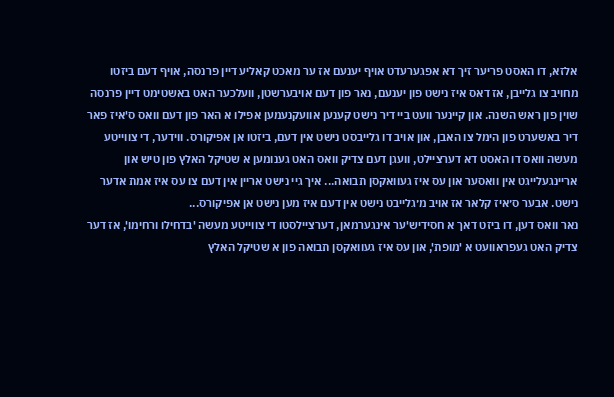אלזא, דו האסט פריער זיך דא אפגערעדט אויף יענעם אז ער מאכט קאליע דיין פרנסה, אויף דעם ביזטו מחויב צו גלייבן, אז דאס איז נישט פון יענעם, נאר פון דעם אויבערשטן, וועלכער האט באשטימט דיין פרנסה שוין פון ראש השנה. און קיינער וועט ביי דיר נישט קענען אוועקנעמען אפילו א האר פון דעם וואס ס'איז פאר דיר באשערט פון הימל צו האבן, און אויב דו גלייבסט נישט אין דעם, ביזטו אן אפיקורס. ווידער, די צווייטע מעשה וואס דו האסט דא דערציילט, וועגן דעם צדיק וואס האט גענומען א שטיקל האלץ פון טיש און אריינגעלייגט אין וואסער און עס איז געוואקסן תבואה... איך גיי נישט אריין אין דעם צו עס איז אמת אדער נישט. אבער ס׳איז קלאר אז אויב מ׳גלייבט נישט אין דעם איז מען נישט אן אפיקורס...
נאר וואס דען, דו ביזט דאך א חסידיש'ער אינגערמאן, דערציילסטו די צווייטע מעשה 'בדחילו ורחימו', אז דער צדיק האט געפראוועט א 'מופת', און עס איז געוואקסן תבואה פון א שטיקל האלץ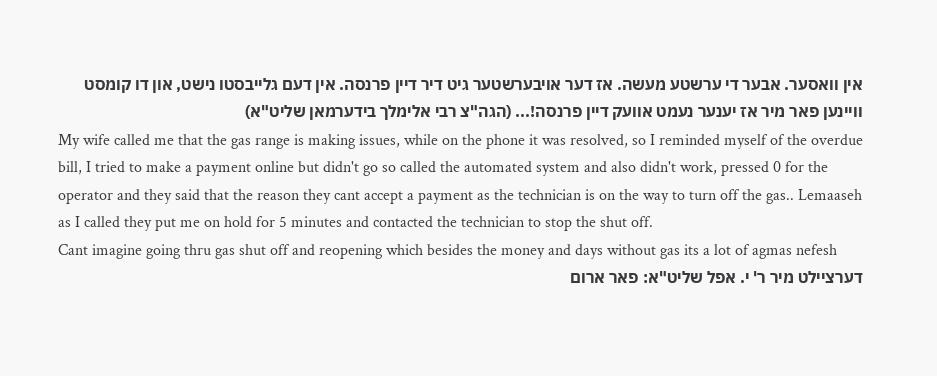אין וואסער. אבער די ערשטע מעשה. אז דער אויבערשטער גיט דיר דיין פרנסה. אין דעם גלייבסטו נישט, און דו קומסט וויינען פאר מיר אז יענער נעמט אוועק דיין פרנסה!... (הגה"צ רבי אלימלך בידערמאן שליט"א)
My wife called me that the gas range is making issues, while on the phone it was resolved, so I reminded myself of the overdue bill, I tried to make a payment online but didn't go so called the automated system and also didn't work, pressed 0 for the operator and they said that the reason they cant accept a payment as the technician is on the way to turn off the gas.. Lemaaseh as I called they put me on hold for 5 minutes and contacted the technician to stop the shut off.
Cant imagine going thru gas shut off and reopening which besides the money and days without gas its a lot of agmas nefesh
דערציילט מיר ר' י. אפל שליט"א: פאר ארום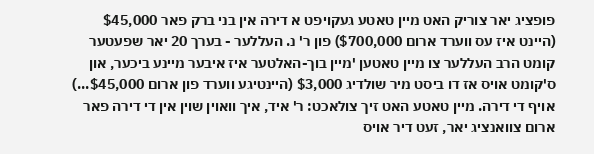פופציג יאר צוריק האט מיין טאטע געקויפט א דירה אין בני ברק פאר $45,000 (היינט איז עס ווערד ארום $700,000) פון ר' נ. העללער - בערך 20 יאר שפעטער קומט הרב העללער צו מיין טאטען 'מיין בוך-האלטער איז איבער מיינע ביכער, און ס'קומט אויס אז דו ביסט מיר שולדיג $3,000 (היינטיגע ווערד פון ארום $45,000...) אויף די דירה. מיין טאטע האט זיך צולאכט: ר' איד, איך וואוין שוין אין די דירה פאר ארום צוואנציג יאר, זעט דיר אויס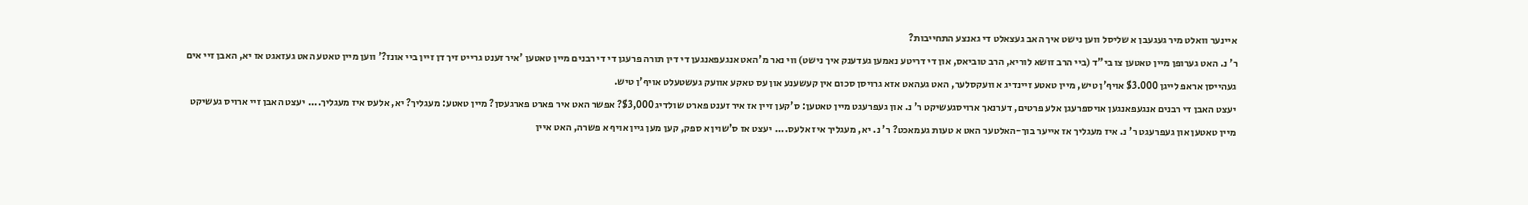איינער וואלט מיר געגעבן א שליסל ווען נישט איך האב געצאלט די גאנצע התחייבות?
ר' נ. האט גערופן מיין טאטען צו בי"ד (ביי הרב זושא לוריא, הרב טוביאס, און די דריטע נאמען געדענק איך נישט) ווי נאר מ'האט אנגעפאנגען די דין תורה פרעגן די די רבנים מיין טאטען 'איר זענט גרייט זיך דן זיין ביי אונז?' ווען מיין טאטע האט געזאגט אז יא, האבן זיי אים געהייסן אראפ לייגן $3.000 אויף'ן טיש, מיין טאטע זיינדיג א וועקסלער, האט געהאט אזא גרויסן סכום אין קעשענע און עס טאקע אוועק געשטעלט אויף'ן טיש.
יעצט האבן די רבנים אנגעפאנגען אויספרעגן אלע פרטים, דערנאך ארויסגעשיקט ר' נ. און געפרעגט מיין טאטען: ס'קען זיין אז איר זענט פארט שולדיג $3,000? אפשר האט איר פארט פארגעסן? מיין טאטע: מעגליך? יא, אלעס איז מעגליך.... יעצט האבן זיי ארויס געשיקט מיין טאטען און געפרעגט ר' נ. איז מעגליך אז אייער בוך-האלטער האט א טעות געמאכט? ר' נ. יא, מעגליך איז אלעס.... יעצט אז ס'שוין א ספק, קען מען גיין אויף א פשרה, האט איין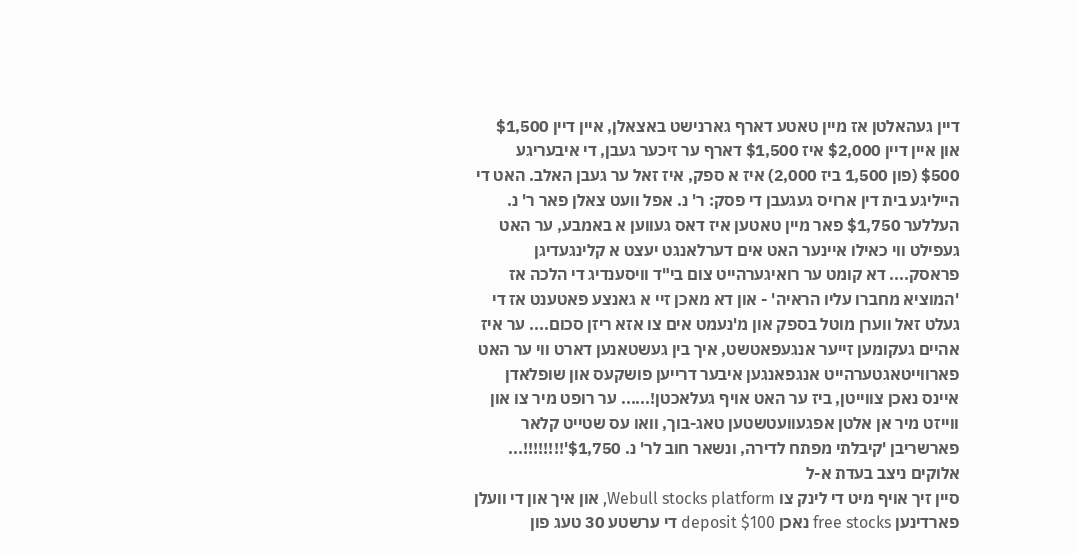דיין געהאלטן אז מיין טאטע דארף גארנישט באצאלן, איין דיין $1,500 און איין דיין $2,000 איז $1,500 דארף ער זיכער געבן, די איבעריגע $500 (פון 1,500 ביז 2,000) איז א ספק, איז זאל ער געבן האלב. האט די הייליגע בית דין ארויס געגעבן די פסק: ר' נ. אפל וועט צאלן פאר ר' נ. העללער $1,750 פאר מיין טאטען איז דאס געווען א באמבע, ער האט געפילט ווי כאילו איינער האט אים דערלאנגט יעצט א קלינגעדיגן פראסק.... דא קומט ער רואיגערהייט צום בי"ד וויסענדיג די הלכה אז 'המוציא מחברו עליו הראיה' - און דא מאכן זיי א גאנצע פאטענט אז די געלט זאל ווערן מוטל בספק און מ'נעמט אים צו אזא ריזן סכום.... ער איז אהיים געקומען זייער אנגעפאטשט, איך בין געשטאנען דארט ווי ער האט פארווייטאגטערהייט אנגפאנגען איבער דרייען פושקעס און שופלאדן איינס נאכן צווייטן, ביז ער האט אויף געלאכטן!...... ער רופט מיר צו און ווייזט מיר אן אלטן אפגעוועטשטען טאג-בוך, וואו עס שטייט קלאר פארשריבן 'קיבלתי מפתח לדירה, ונשאר חוב לר' נ. $1,750'!!!!!!!!... אלוקים ניצב בעדת א-ל
סיין זיך אויף מיט די לינק צו Webull stocks platform, און איך און די וועלן פארדינען free stocks נאכן deposit $100 די ערשטע 30 טעג פון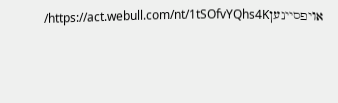אויפסיינעןhttps://act.webull.com/nt/1tSOfvYQhs4K/